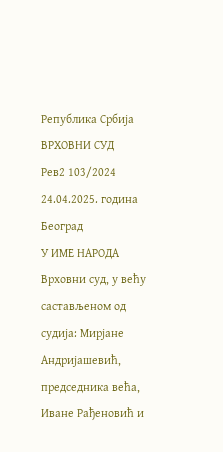Република Србија
ВРХОВНИ СУД
Рев2 103/2024
24.04.2025. година
Београд
У ИМЕ НАРОДА
Врховни суд, у већу састављеном од судија: Мирјане Андријашевић, председника већа, Иване Рађеновић и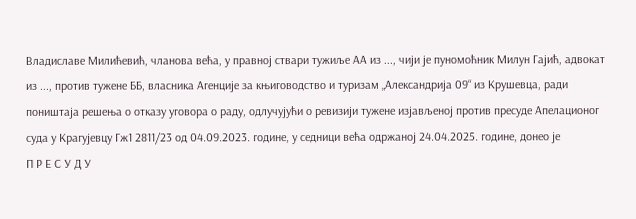Владиславе Милићевић, чланова већа, у правној ствари тужиље АА из ..., чији је пуномоћник Милун Гајић, адвокат из ..., против тужене ББ, власника Агенције за књиговодство и туризам „Александрија 09“ из Крушевца, ради поништаја решења о отказу уговора о раду, одлучујући о ревизији тужене изјављеној против пресуде Апелационог суда у Крагујевцу Гж1 2811/23 од 04.09.2023. године, у седници већа одржаној 24.04.2025. године, донео је
П Р Е С У Д У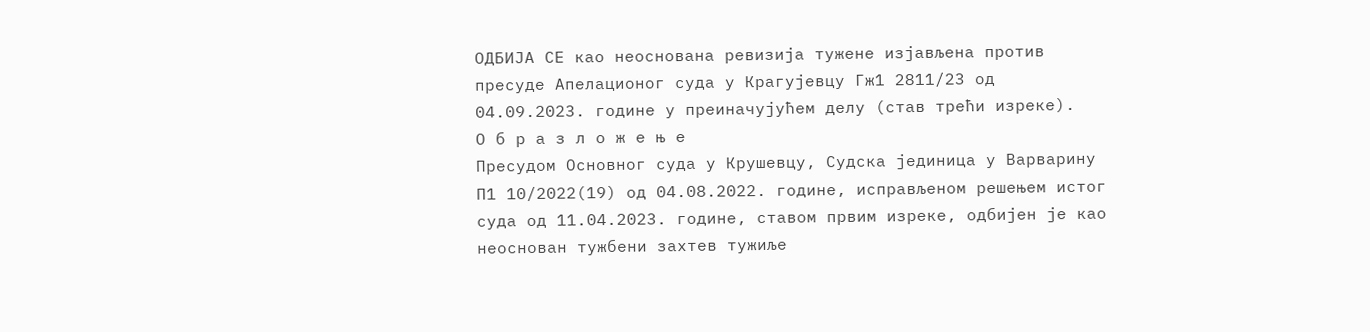ОДБИЈА СЕ као неоснована ревизија тужене изјављена против пресуде Апелационог суда у Крагујевцу Гж1 2811/23 од 04.09.2023. године у преиначујућем делу (став трећи изреке).
О б р а з л о ж е њ е
Пресудом Основног суда у Крушевцу, Судска јединица у Варварину П1 10/2022(19) од 04.08.2022. године, исправљеном решењем истог суда од 11.04.2023. године, ставом првим изреке, одбијен је као неоснован тужбени захтев тужиље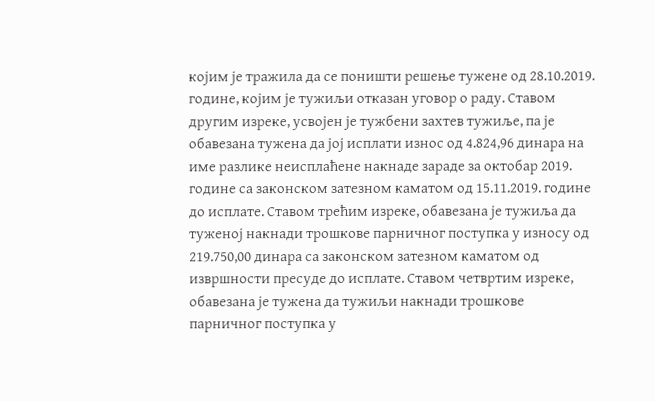којим је тражила да се поништи решење тужене од 28.10.2019. године, којим је тужиљи отказан уговор о раду. Ставом другим изреке, усвојен је тужбени захтев тужиље, па је обавезана тужена да јој исплати износ од 4.824,96 динара на име разлике неисплаћене накнаде зараде за октобар 2019. године са законском затезном каматом од 15.11.2019. године до исплате. Ставом трећим изреке, обавезана је тужиља да туженој накнади трошкове парничног поступка у износу од 219.750,00 динара са законском затезном каматом од извршности пресуде до исплате. Ставом четвртим изреке, обавезана је тужена да тужиљи накнади трошкове парничног поступка у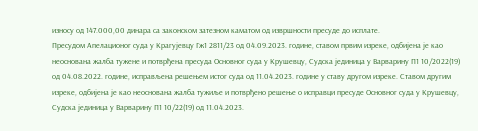износу од 147.000,00 динара са законском затезном каматом од извршности пресуде до исплате.
Пресудом Апелационог суда у Крагујевцу Гж1 2811/23 од 04.09.2023. године, ставом првим изреке, одбијена је као неоснована жалба тужене и потврђена пресуда Основног суда у Крушевцу, Судска јединица у Варварину П1 10/2022(19) од 04.08.2022. године, исправљена решењем истог суда од 11.04.2023. године у ставу другом изреке. Ставом другим изреке, одбијена је као неоснована жалба тужиље и потврђено решење о исправци пресуде Основног суда у Крушевцу, Судска јединица у Варварину П1 10/22(19) од 11.04.2023.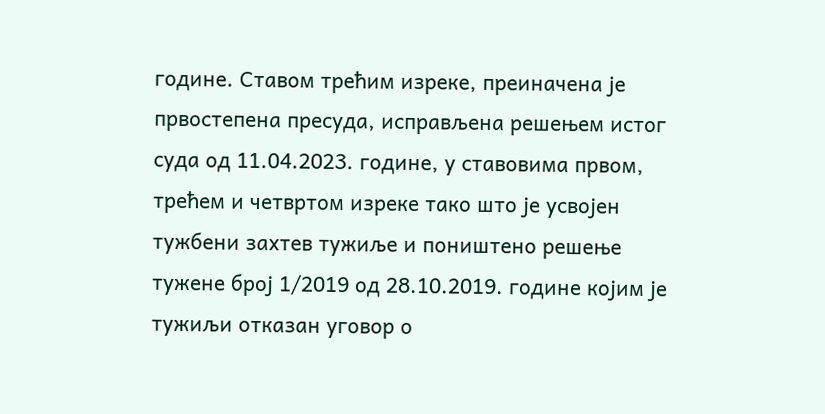године. Ставом трећим изреке, преиначена је првостепена пресуда, исправљена решењем истог суда од 11.04.2023. године, у ставовима првом, трећем и четвртом изреке тако што је усвојен тужбени захтев тужиље и поништено решење тужене број 1/2019 од 28.10.2019. године којим је тужиљи отказан уговор о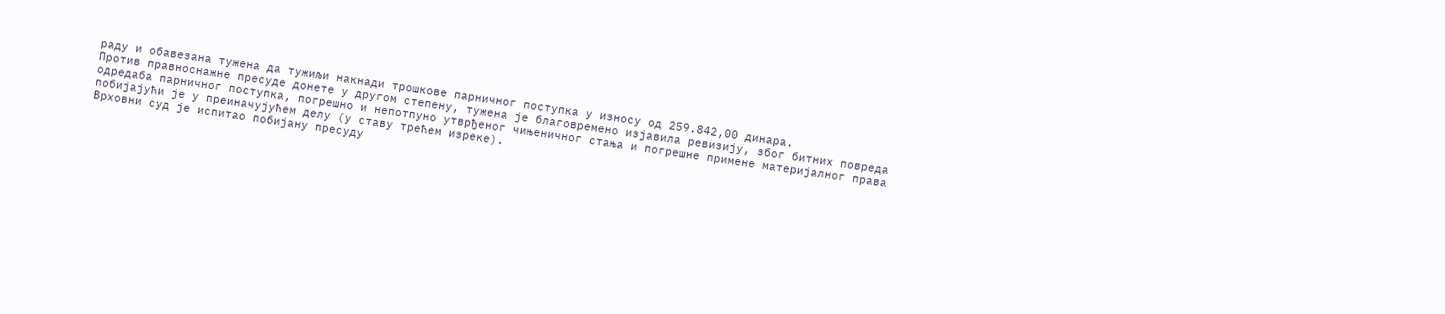раду и обавезана тужена да тужиљи накнади трошкове парничног поступка у износу од 259.842,00 динара.
Против правноснажне пресуде донете у другом степену, тужена је благовремено изјавила ревизију, због битних повреда одредаба парничног поступка, погрешно и непотпуно утврђеног чињеничног стања и погрешне примене материјалног права побијајући је у преиначујућем делу (у ставу трећем изреке).
Врховни суд је испитао побијану пресуду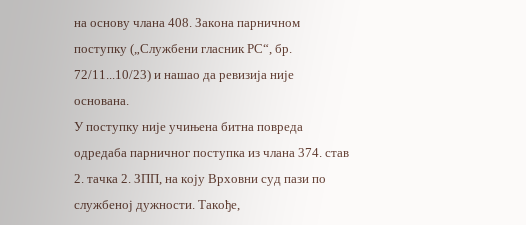на основу члана 408. Закона парничном поступку („Службени гласник РС“, бр. 72/11...10/23) и нашао да ревизија није основана.
У поступку није учињена битна повреда одредаба парничног поступка из члана 374. став 2. тачка 2. ЗПП, на коју Врховни суд пази по службеној дужности. Такође,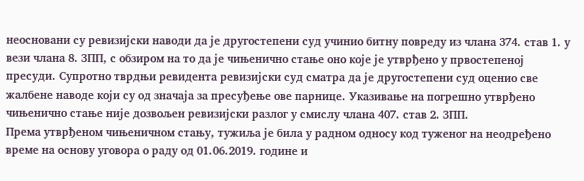неосновани су ревизијски наводи да је другостепени суд учинио битну повреду из члана 374. став 1. у вези члана 8. ЗПП, с обзиром на то да је чињенично стање оно које је утврђено у првостепеној пресуди. Супротно тврдњи ревидента ревизијски суд сматра да је другостепени суд оценио све жалбене наводе који су од значаја за пресуђење ове парнице. Указивање на погрешно утврђено чињенично стање није дозвољен ревизијски разлог у смислу члана 407. став 2. ЗПП.
Према утврђеном чињеничном стању, тужиља је била у радном односу код туженог на неодређено време на основу уговора о раду од 01.06.2019. године и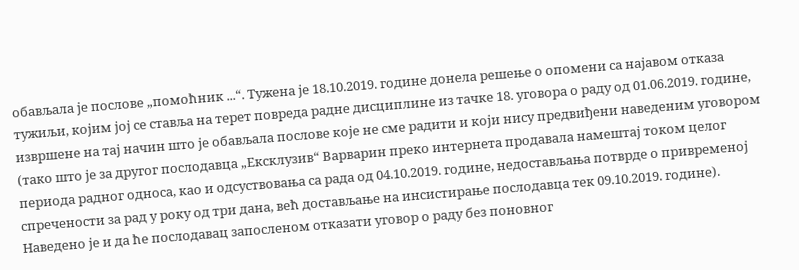обављала је послове „помоћник ...“. Тужена је 18.10.2019. године донела решење о опомени са најавом отказа тужиљи, којим јој се ставља на терет повреда радне дисциплине из тачке 18. уговора о раду од 01.06.2019. године, извршене на тај начин што је обављала послове које не сме радити и који нису предвиђени наведеним уговором (тако што је за другог послодавца „Ексклузив“ Варварин преко интернета продавала намештај током целог периода радног односа, као и одсуствовања са рада од 04.10.2019. године, недостављања потврде о привременој спречености за рад у року од три дана, већ достављање на инсистирање послодавца тек 09.10.2019. године). Наведено је и да ће послодавац запосленом отказати уговор о раду без поновног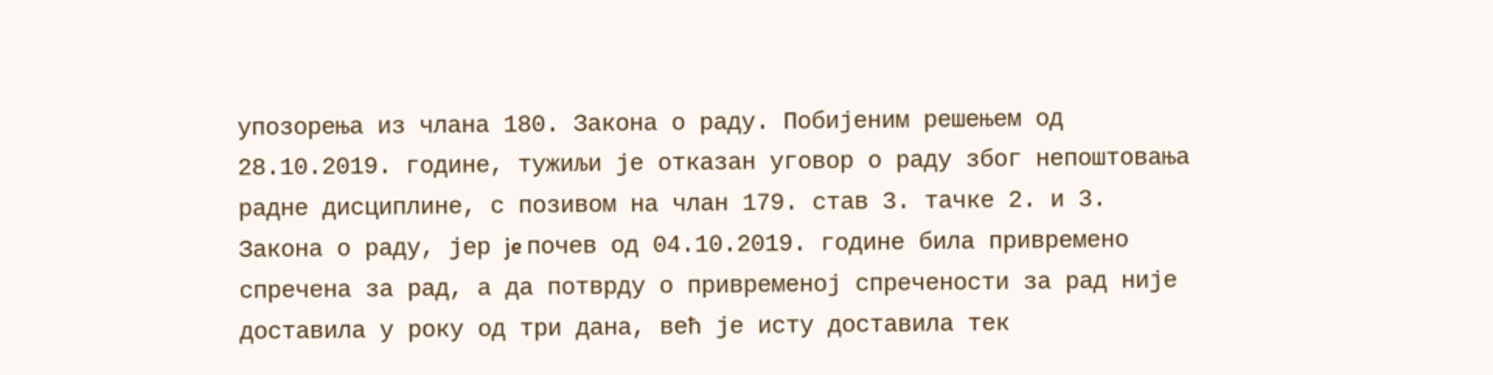упозорења из члана 180. Закона о раду. Побијеним решењем од 28.10.2019. године, тужиљи је отказан уговор о раду због непоштовања радне дисциплине, с позивом на члан 179. став 3. тачке 2. и 3. Закона о раду, јер je почев од 04.10.2019. године била привремено спречена за рад, а да потврду о привременој спречености за рад није доставила у року од три дана, већ је исту доставила тек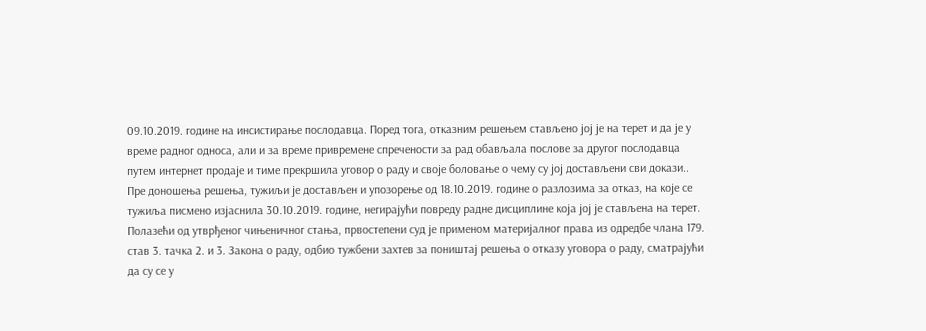09.10.2019. године на инсистирање послодавца. Поред тога, отказним решењем стављено јој је на терет и да је у време радног односа, али и за време привремене спречености за рад обављала послове за другог послодавца путем интернет продаје и тиме прекршила уговор о раду и своје боловање о чему су јој достављени сви докази.. Пре доношења решења, тужиљи је достављен и упозорење од 18.10.2019. године о разлозима за отказ, на које се тужиља писмено изјаснила 30.10.2019. године, негирајући повреду радне дисциплине која јој је стављена на терет.
Полазећи од утврђеног чињеничног стања, првостепени суд је применом материјалног права из одредбе члана 179. став 3. тачка 2. и 3. Закона о раду, одбио тужбени захтев за поништај решења о отказу уговора о раду, сматрајући да су се у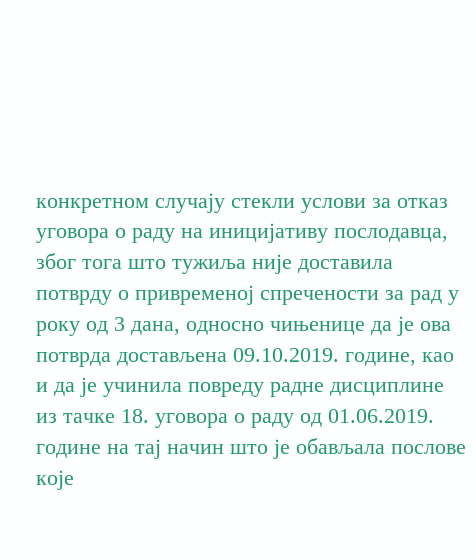конкретном случају стекли услови за отказ уговора о раду на иницијативу послодавца, због тога што тужиља није доставила потврду о привременој спречености за рад у року од 3 дана, односно чињенице да је ова потврда достављена 09.10.2019. године, као и да је учинила повреду радне дисциплине из тачке 18. уговора о раду од 01.06.2019. године на тај начин што је обављала послове које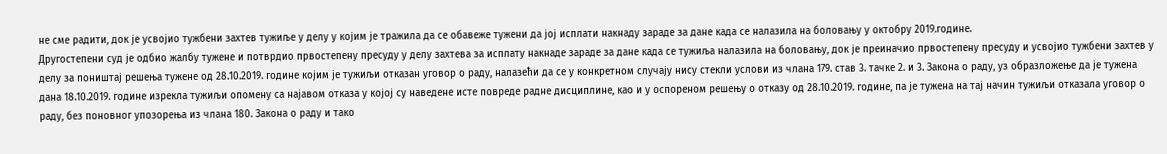не сме радити, док је усвојио тужбени захтев тужиље у делу у којим је тражила да се обавеже тужени да јој исплати накнаду зараде за дане када се налазила на боловању у октобру 2019.године.
Другостепени суд је одбио жалбу тужене и потврдио првостепену пресуду у делу захтева за исплату накнаде зараде за дане када се тужиља налазила на боловању, док је преиначио првостепену пресуду и усвојио тужбени захтев у делу за поништај решења тужене од 28.10.2019. године којим је тужиљи отказан уговор о раду, налазећи да се у конкретном случају нису стекли услови из члана 179. став 3. тачке 2. и 3. Закона о раду, уз образложење да је тужена дана 18.10.2019. године изрекла тужиљи опомену са најавом отказа у којој су наведене исте повреде радне дисциплине, као и у оспореном решењу о отказу од 28.10.2019. године, па је тужена на тај начин тужиљи отказала уговор о раду, без поновног упозорења из члана 180. Закона о раду и тако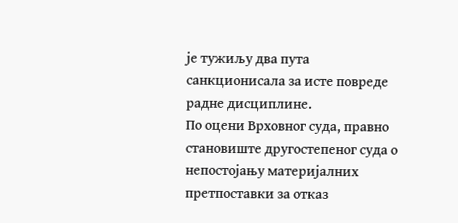је тужиљу два пута санкционисала за исте повреде радне дисциплине.
По оцени Врховног суда, правно становиште другостепеног суда о непостојању материјалних претпоставки за отказ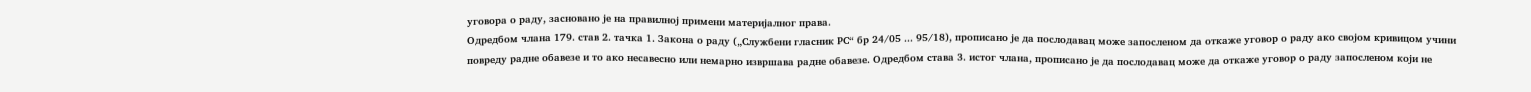уговора о раду, засновано је на правилној примени материјалног права.
Одредбом члана 179. став 2. тачка 1. Закона о раду („Службени гласник РС“ бр 24/05 ... 95/18), прописано је да послодавац може запосленом да откаже уговор о раду ако својом кривицом учини повреду радне обавезе и то ако несавесно или немарно извршава радне обавезе. Одредбом става 3. истог члана, прописано је да послодавац може да откаже уговор о раду запосленом који не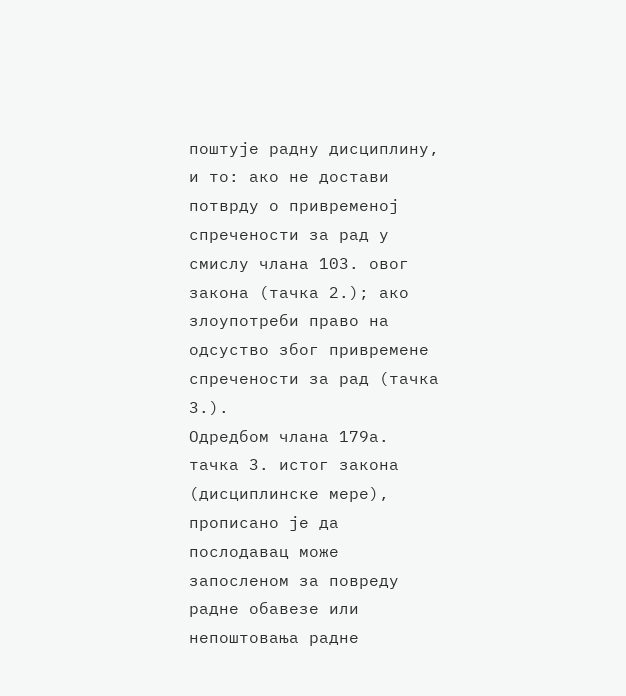поштује радну дисциплину, и то: ако не достави потврду о привременој спречености за рад у смислу члана 103. овог закона (тачка 2.); ако злоупотреби право на одсуство због привремене спречености за рад (тачка 3.).
Одредбом члана 179а. тачка 3. истог закона (дисциплинске мере), прописано је да послодавац може запосленом за повреду радне обавезе или непоштовања радне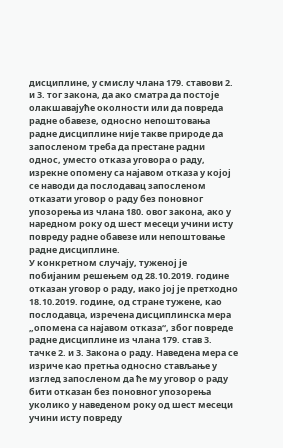дисциплине, у смислу члана 179. ставови 2. и 3. тог закона, да ако сматра да постоје олакшавајуће околности или да повреда радне обавезе, односно непоштовања радне дисциплине није такве природе да запосленом треба да престане радни однос, уместо отказа уговора о раду, изрекне опомену са најавом отказа у којој се наводи да послодавац запосленом отказати уговор о раду без поновног упозорења из члана 180. овог закона, ако у наредном року од шест месеци учини исту повреду радне обавезе или непоштовање радне дисциплине.
У конкретном случају, туженој је побијаним решењем од 28.10.2019. године отказан уговор о раду, иако јој је претходно 18.10.2019. године, од стране тужене, као послодавца, изречена дисциплинска мера „опомена са најавом отказа“, због повреде радне дисциплине из члана 179. став 3. тачке 2. и 3. Закона о раду. Наведена мера се изриче као претња односно стављање у изглед запосленом да ће му уговор о раду бити отказан без поновног упозорења уколико у наведеном року од шест месеци учини исту повреду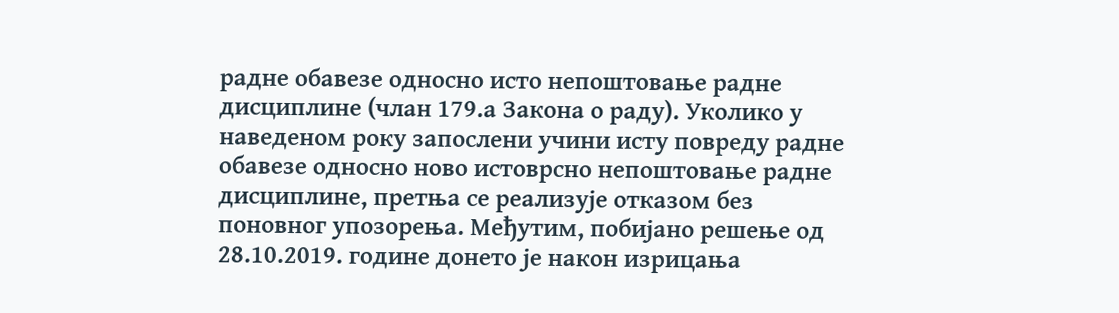радне обавезе односно исто непоштовање радне дисциплине (члан 179.а Закона о раду). Уколико у наведеном року запослени учини исту повреду радне обавезе односно ново истоврсно непоштовање радне дисциплине, претња се реализује отказом без поновног упозорења. Међутим, побијано решење од 28.10.2019. године донето је након изрицања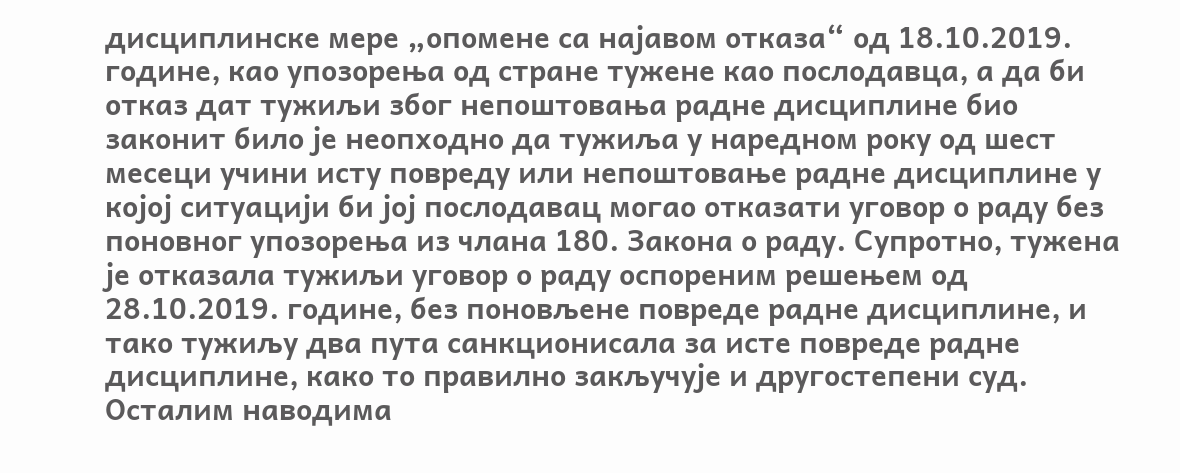дисциплинске мере „опомене са најавом отказа“ од 18.10.2019. године, као упозорења од стране тужене као послодавца, а да би отказ дат тужиљи због непоштовања радне дисциплине био законит било је неопходно да тужиља у наредном року од шест месеци учини исту повреду или непоштовање радне дисциплине у којој ситуацији би јој послодавац могао отказати уговор о раду без поновног упозорења из члана 180. Закона о раду. Супротно, тужена је отказала тужиљи уговор о раду оспореним решењем од 28.10.2019. године, без поновљене повреде радне дисциплине, и тако тужиљу два пута санкционисала за исте повреде радне дисциплине, како то правилно закључује и другостепени суд.
Осталим наводима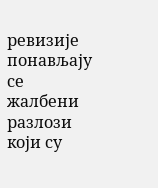ревизије понављају се жалбени разлози који су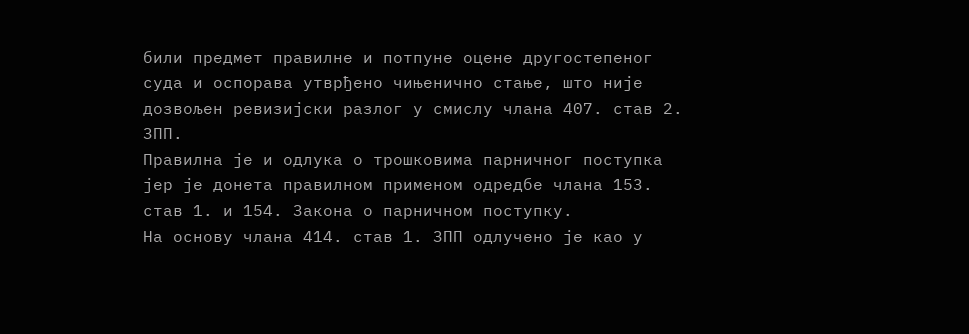били предмет правилне и потпуне оцене другостепеног суда и оспорава утврђено чињенично стање, што није дозвољен ревизијски разлог у смислу члана 407. став 2. ЗПП.
Правилна је и одлука о трошковима парничног поступка јер је донета правилном применом одредбе члана 153. став 1. и 154. Закона о парничном поступку.
На основу члана 414. став 1. ЗПП одлучено је као у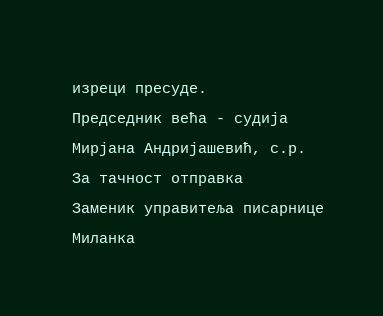изреци пресуде.
Председник већа - судија
Мирјана Андријашевић, с.р.
За тачност отправка
Заменик управитеља писарнице
Миланка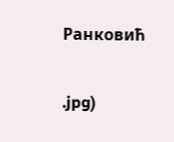Ранковић

.jpg)